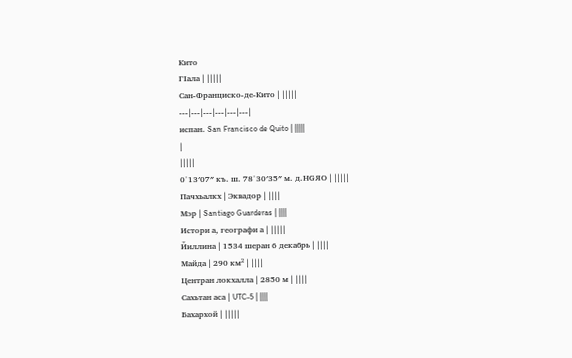Кито
ГӀала | |||||
Сан-Франциско-де-Кито | |||||
---|---|---|---|---|---|
испан. San Francisco de Quito | |||||
|
|||||
0°13′07″ къ. ш. 78°30′35″ м. д.HGЯO | |||||
Пачхьалкх | Эквадор | ||||
Мэр | Santiago Guarderas | ||||
Истори а, географи а | |||||
Йиллина | 1534 шеран 6 декабрь | ||||
Майда | 290 км² | ||||
Центран локхалла | 2850 м | ||||
Сахьтан аса | UTC-5 | ||||
Бахархой | |||||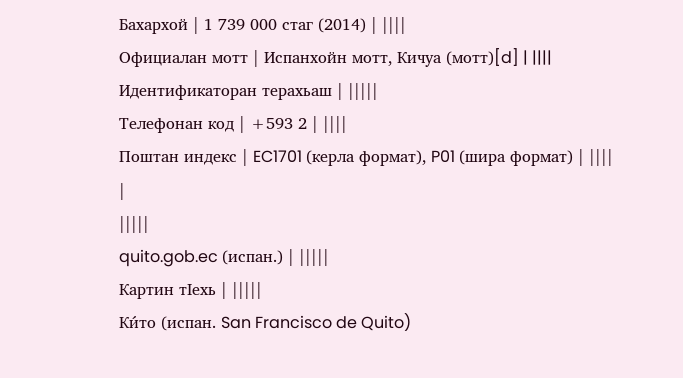Бахархой | 1 739 000 стаг (2014) | ||||
Официалан мотт | Испанхойн мотт, Кичуа (мотт)[d] | ||||
Идентификаторан терахьаш | |||||
Телефонан код | +593 2 | ||||
Поштан индекс | EC1701 (керла формат), P01 (шира формат) | ||||
|
|||||
quito.gob.ec (испан.) | |||||
Картин тӀехь | |||||
Ки́то (испан. San Francisco de Quito)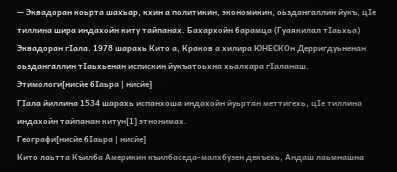— Эквадоран коьрта шахьар, кхин а политикин, экономикин, оьздангаллин йукъ, цӀе тиллина шира индахойн киту тайпанах. Бахархойн барамца (Гуаякилал тӀаьхьа) Эквадоран гӀала. 1978 шарахь Кито а, Краков а хилира ЮНЕСКОн Дерригдуьненан оьздангаллин тӀаьхьенан испискин йукъатоьхна хьалхара гӀаланаш.
Этимологи[нисйе бӀаьра | нисйе]
ГӀала йиллина 1534 шарахь испанхоша индахойн йуьртан меттигехь, цӀе тиллина индахойн тайпанан китун[1] этнонимах.
Географи[нисйе бӀаьра | нисйе]
Кито лаьтта Къилба Америкин къилбаседа-малхбузен декъехь, Андаш лаьмнашна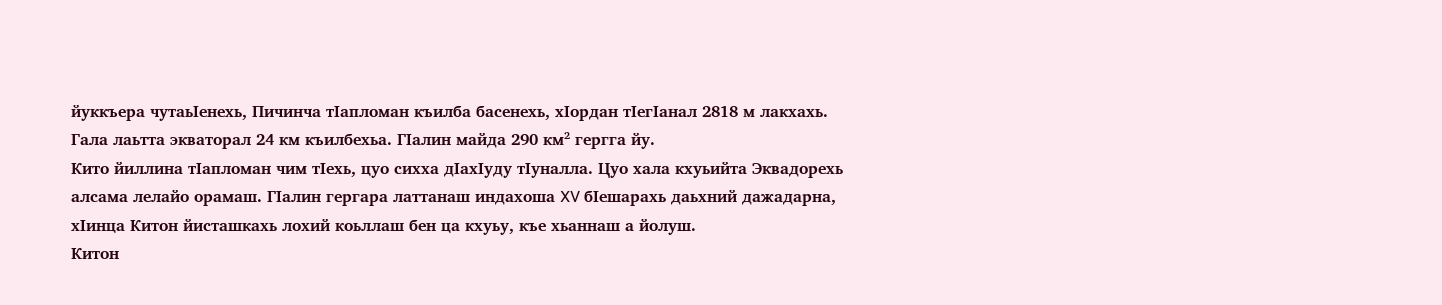йуккъера чутаьӀенехь, Пичинча тӀапломан къилба басенехь, хӀордан тӀегӀанал 2818 м лакхахь. Гала лаьтта экваторал 24 км къилбехьа. ГӀалин майда 290 км² гергга йу.
Кито йиллина тӀапломан чим тӀехь, цуо сихха дӀахӀуду тӀуналла. Цуо хала кхуьийта Эквадорехь алсама лелайо орамаш. ГӀалин гергара латтанаш индахоша XV бӀешарахь даьхний дажадарна, хӀинца Китон йисташкахь лохий коьллаш бен ца кхуьу, къе хьаннаш а йолуш.
Китон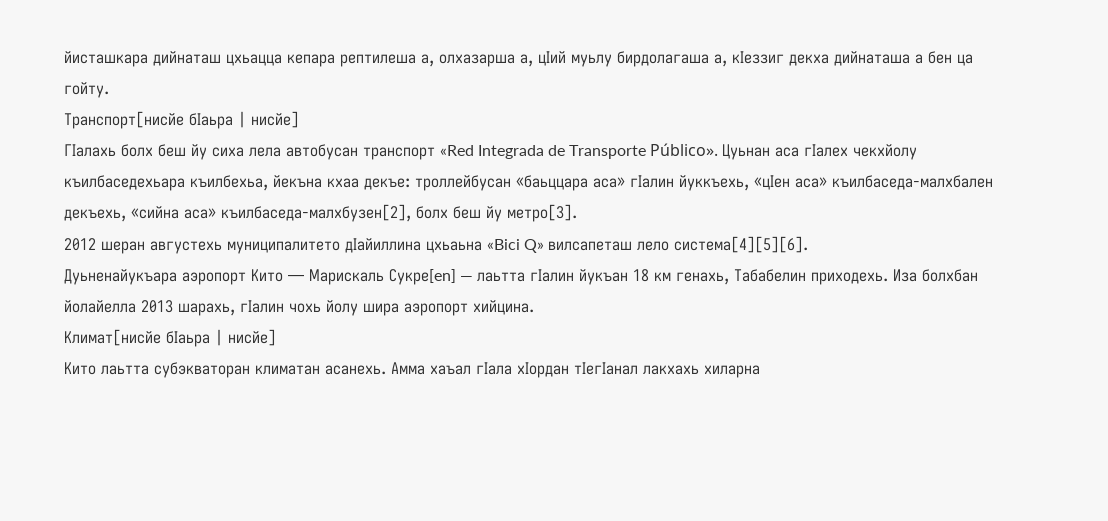йисташкара дийнаташ цхьацца кепара рептилеша а, олхазарша а, цӀий муьлу бирдолагаша а, кӀеззиг декха дийнаташа а бен ца гойту.
Транспорт[нисйе бӀаьра | нисйе]
ГӀалахь болх беш йу сиха лела автобусан транспорт «Red Integrada de Transporte Público». Цуьнан аса гӀалех чекхйолу къилбаседехьара къилбехьа, йекъна кхаа декъе: троллейбусан «баьццара аса» гӀалин йуккъехь, «цӀен аса» къилбаседа-малхбален декъехь, «сийна аса» къилбаседа-малхбузен[2], болх беш йу метро[3].
2012 шеран августехь муниципалитето дӀайиллина цхьаьна «Bici Q» вилсапеташ лело система[4][5][6].
Дуьненайукъара аэропорт Кито — Марискаль Сукре[en] — лаьтта гӀалин йукъан 18 км генахь, Табабелин приходехь. Иза болхбан йолайелла 2013 шарахь, гӀалин чохь йолу шира аэропорт хийцина.
Климат[нисйе бӀаьра | нисйе]
Кито лаьтта субэкваторан климатан асанехь. Амма хаъал гӀала хӀордан тӀегӀанал лакхахь хиларна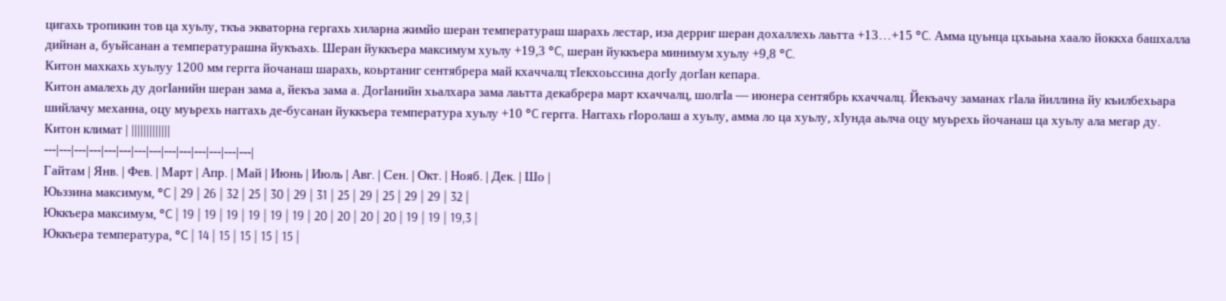цигахь тропикин тов ца хуьлу, ткъа экваторна гергахь хиларна жимйо шеран температураш шарахь лестар, иза дерриг шеран дохаллехь лаьтта +13…+15 °C. Амма цуьнца цхьаьна хаало йоккха башхалла дийнан а, буьйсанан а температурашна йукъахь. Шеран йуккъера максимум хуьлу +19,3 °C, шеран йуккъера минимум хуьлу +9,8 °C.
Китон махкахь хуьлуу 1200 мм гергга йочанаш шарахь, коьртаниг сентябрера май кхаччалц тӀекхоьссина догӀу догӀан кепара.
Китон амалехь ду догӀанийн шеран зама а, йекъа зама а. ДогӀанийн хьалхара зама лаьтта декабрера март кхаччалц, шолгӀа — июнера сентябрь кхаччалц. Йекъачу заманах гӀала йиллина йу къилбехьара шийлачу механна, оцу муьрехь наггахь де-бусанан йуккъера температура хуьлу +10 °C гергга. Наггахь гӀоролаш а хуьлу, амма ло ца хуьлу, хӀунда аьлча оцу муьрехь йочанаш ца хуьлу ала мегар ду.
Китон климат | |||||||||||||
---|---|---|---|---|---|---|---|---|---|---|---|---|---|
Гайтам | Янв. | Фев. | Март | Апр. | Май | Июнь | Июль | Авг. | Сен. | Окт. | Нояб. | Дек. | Шо |
Юьззина максимум, °C | 29 | 26 | 32 | 25 | 30 | 29 | 31 | 25 | 29 | 25 | 29 | 29 | 32 |
Юккъера максимум, °C | 19 | 19 | 19 | 19 | 19 | 19 | 20 | 20 | 20 | 20 | 19 | 19 | 19,3 |
Юккъера температура, °C | 14 | 15 | 15 | 15 | 15 |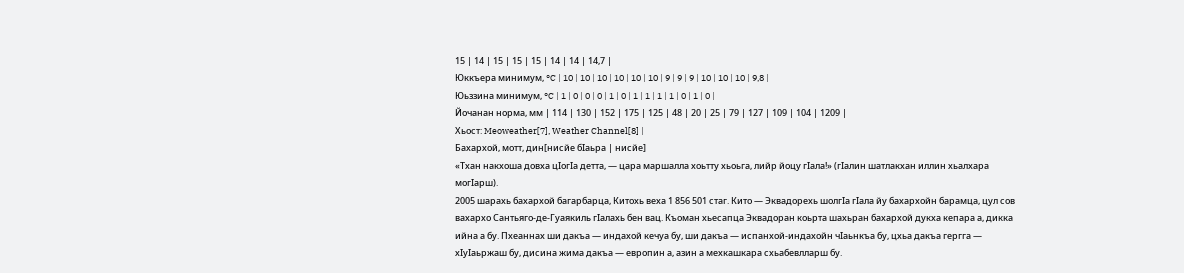15 | 14 | 15 | 15 | 15 | 14 | 14 | 14,7 |
Юккъера минимум, °C | 10 | 10 | 10 | 10 | 10 | 10 | 9 | 9 | 9 | 10 | 10 | 10 | 9,8 |
Юьззина минимум, °C | 1 | 0 | 0 | 0 | 1 | 0 | 1 | 1 | 1 | 1 | 0 | 1 | 0 |
Йочанан норма, мм | 114 | 130 | 152 | 175 | 125 | 48 | 20 | 25 | 79 | 127 | 109 | 104 | 1209 |
Хьост: Meoweather[7], Weather Channel[8] |
Бахархой, мотт, дин[нисйе бӀаьра | нисйе]
«Тхан накхоша довха цӀогӀа детта, — цара маршалла хоьтту хьоьга, лийр йоцу гӀала!» (гӀалин шатлакхан иллин хьалхара могӀарш).
2005 шарахь бахархой багарбарца, Китохь веха 1 856 501 стаг. Кито — Эквадорехь шолгӀа гӀала йу бахархойн барамца, цул сов вахархо Сантьяго-де-Гуаякиль гӀалахь бен вац. Къоман хьесапца Эквадоран коьрта шахьран бахархой дукха кепара а, дикка ийна а бу. Пхеаннах ши дакъа — индахой кечуа бу, ши дакъа — испанхой-индахойн чӀаьнкъа бу, цхьа дакъа гергга — хӀуӀаьржаш бу, дисина жима дакъа — европин а, азин а мехкашкара схьабевлларш бу.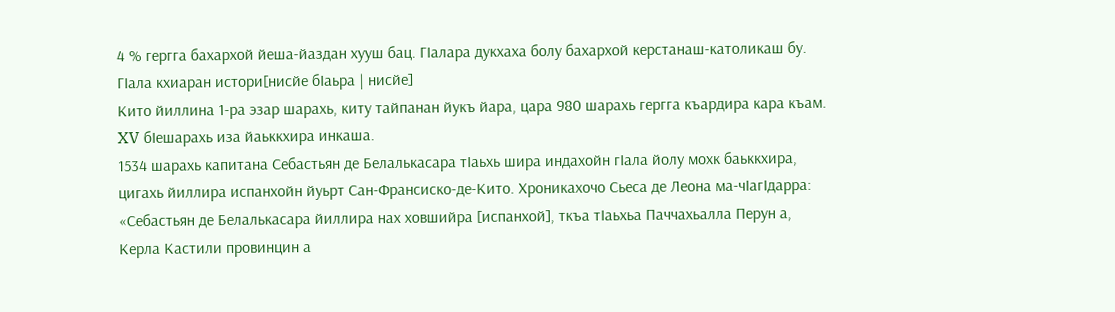4 % гергга бахархой йеша-йаздан хууш бац. ГӀалара дукхаха болу бахархой керстанаш-католикаш бу.
ГӀала кхиаран истори[нисйе бӀаьра | нисйе]
Кито йиллина 1-ра эзар шарахь, киту тайпанан йукъ йара, цара 980 шарахь гергга къардира кара къам. XV бӀешарахь иза йаьккхира инкаша.
1534 шарахь капитана Себастьян де Белалькасара тӀаьхь шира индахойн гӀала йолу мохк баьккхира, цигахь йиллира испанхойн йуьрт Сан-Франсиско-де-Кито. Хроникахочо Сьеса де Леона ма-чӀагӀдарра: «Себастьян де Белалькасара йиллира нах ховшийра [испанхой], ткъа тӀаьхьа Паччахьалла Перун а, Керла Кастили провинцин а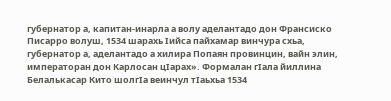губернатор а, капитан-инарла а волу аделантадо дон Франсиско Писарро волуш, 1534 шарахь Ӏийса пайхамар винчура схьа, губернатор а, аделантадо а хилира Попаян провинцин, вайн элин, императоран дон Карлосан цӀарах». Формалан гӀала йиллина Белалькасар Кито шолгӀа веинчул тӀаьхьа 1534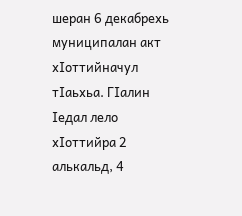шеран 6 декабрехь муниципалан акт хӀоттийначул тӀаьхьа. ГӀалин Ӏедал лело хӀоттийра 2 алькальд, 4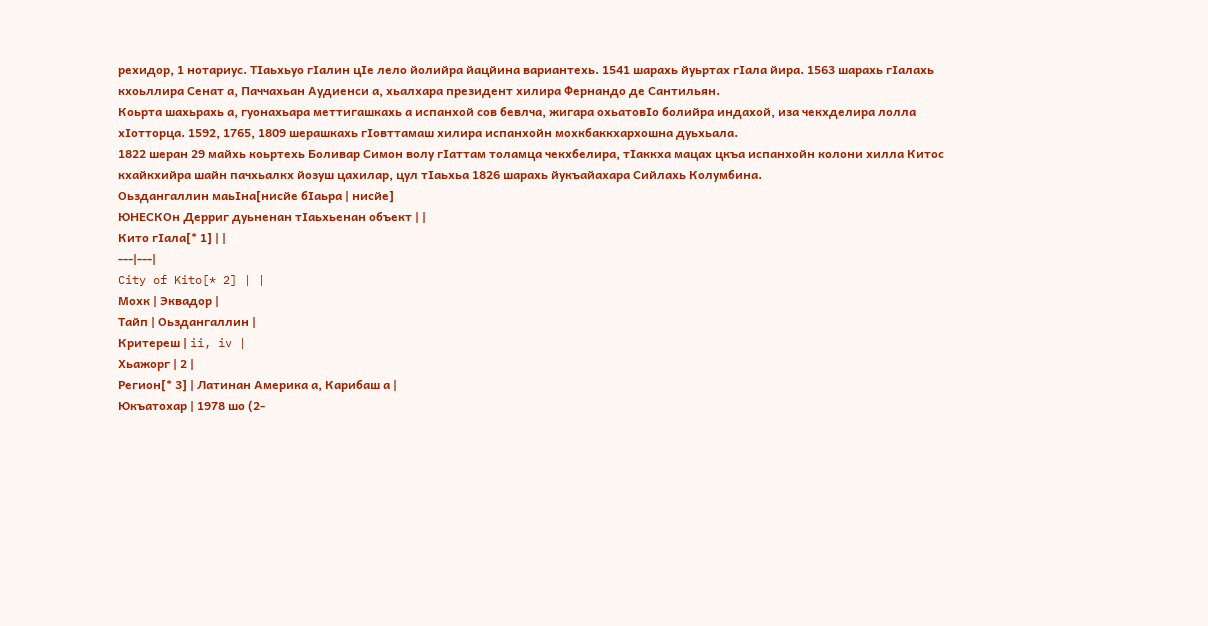рехидор, 1 нотариус. ТӀаьхьуо гӀалин цӀе лело йолийра йацйина вариантехь. 1541 шарахь йуьртах гӀала йира. 1563 шарахь гӀалахь кхоьллира Сенат а, Паччахьан Аудиенси а, хьалхара президент хилира Фернандо де Сантильян.
Коьрта шахьрахь а, гуонахьара меттигашкахь а испанхой сов бевлча, жигара охьатовӀо болийра индахой, иза чекхделира лолла хӀотторца. 1592, 1765, 1809 шерашкахь гӀовттамаш хилира испанхойн мохкбаккхархошна дуьхьала.
1822 шеран 29 майхь коьртехь Боливар Симон волу гӀаттам толамца чекхбелира, тӀаккха мацах цкъа испанхойн колони хилла Китос кхайкхийра шайн пачхьалкх йозуш цахилар, цул тӀаьхьа 1826 шарахь йукъайахара Сийлахь Колумбина.
Оьздангаллин маьӀна[нисйе бӀаьра | нисйе]
ЮНЕСКОн Дерриг дуьненан тӀаьхьенан объект | |
Кито гӀала[* 1] | |
---|---|
City of Kito[* 2] | |
Мохк | Эквадор |
Тайп | Оьздангаллин |
Критереш | ii, iv |
Хьажорг | 2 |
Регион[* 3] | Латинан Америка а, Карибаш а |
Юкъатохар | 1978 шо (2-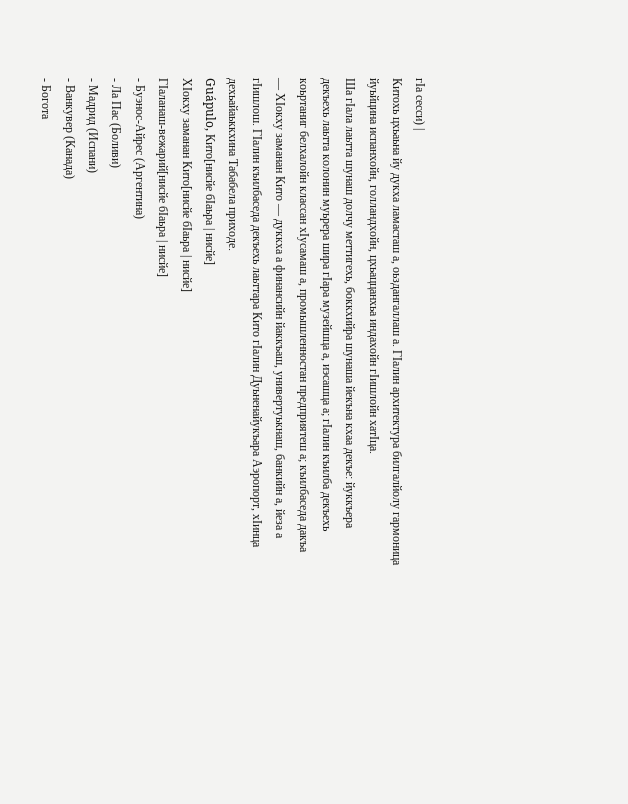гӀа сесси) |
Китохь цхьаьна йу дукха ламасташ а, оьздангаллаш а. ГӀалин архитектура билгалйолу гармоница йуьйцина испанхойн, голландхойн, цхьаццанхьа индахойн гӀишлойн хатӀца.
Ша гӀала лаьтта шунаш долчу меттигехь, боккхийра шунаша йекъна кхаа декъе: йуккъера декъехь лаьтта колонин муьрера шира гӀара музейшца а, иэсашца а; гӀалин къилба декъехь коьртаниг белхалойн классан хӀусамаш а, промышленностан предприятеш а; къилбаседа дакъа — ХӀокху заманан Кито — дуккха а финансийн йаккъаш, универтуькнаш, банкийн а, йеза а гӀишлош. ГӀалин къилбаседа декъехь лаьттара Кито гӀалин Дуьненайукъара Аэропорт, хӀинца дехьайаьккхина Табабела приходе.
Guápulo, Кито[нисйе бӀаьра | нисйе]
ХӀокху заманан Кито[нисйе бӀаьра | нисйе]
ГӀаланаш-вежарий[нисйе бӀаьра | нисйе]
- Буэнос-Айрес (Аргентина)
- Ла Пас (Боливи)
- Мадрид (Испани)
- Ванкувер (Канада)
- Богота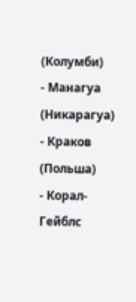(Колумби)
- Манагуа (Никарагуа)
- Краков (Польша)
- Корал-Гейблс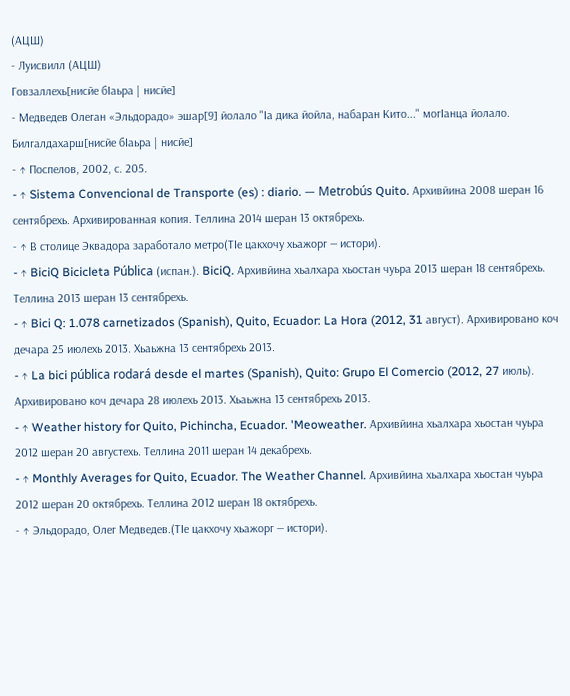(АЦШ)
- Луисвилл (АЦШ)
Говзаллехь[нисйе бӀаьра | нисйе]
- Медведев Олеган «Эльдорадо» эшар[9] йолало "Ӏа дика йойла, набаран Кито..." могӀанца йолало.
Билгалдахарш[нисйе бӀаьра | нисйе]
- ↑ Поспелов, 2002, с. 205.
- ↑ Sistema Convencional de Transporte (es) : diario. — Metrobús Quito. Архивйина 2008 шеран 16 сентябрехь. Архивированная копия. Теллина 2014 шеран 13 октябрехь.
- ↑ В столице Эквадора заработало метро(ТӀе цакхочу хьажорг — истори).
- ↑ BiciQ Bicicleta Pública (испан.). BiciQ. Архивйина хьалхара хьостан чуьра 2013 шеран 18 сентябрехь. Теллина 2013 шеран 13 сентябрехь.
- ↑ Bici Q: 1.078 carnetizados (Spanish), Quito, Ecuador: La Hora (2012, 31 август). Архивировано коч дечара 25 июлехь 2013. Хьаьжна 13 сентябрехь 2013.
- ↑ La bici pública rodará desde el martes (Spanish), Quito: Grupo El Comercio (2012, 27 июль). Архивировано коч дечара 28 июлехь 2013. Хьаьжна 13 сентябрехь 2013.
- ↑ Weather history for Quito, Pichincha, Ecuador. 'Meoweather. Архивйина хьалхара хьостан чуьра 2012 шеран 20 августехь. Теллина 2011 шеран 14 декабрехь.
- ↑ Monthly Averages for Quito, Ecuador. The Weather Channel. Архивйина хьалхара хьостан чуьра 2012 шеран 20 октябрехь. Теллина 2012 шеран 18 октябрехь.
- ↑ Эльдорадо, Олег Медведев.(ТӀе цакхочу хьажорг — истори).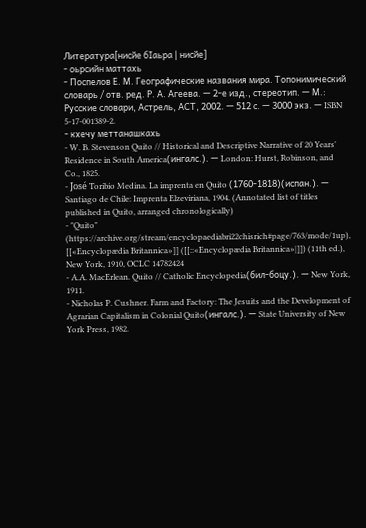Литература[нисйе бӀаьра | нисйе]
- оьрсийн маттахь
- Поспелов Е. М. Географические названия мира. Топонимический словарь / отв. ред. Р. А. Агеева. — 2-е изд., стереотип. — М.: Русские словари, Астрель, АСТ, 2002. — 512 с. — 3000 экз. — ISBN 5-17-001389-2.
- кхечу меттанашкахь
- W. B. Stevenson Quito // Historical and Descriptive Narrative of 20 Years' Residence in South America(ингалс.). — London: Hurst, Robinson, and Co., 1825.
- José Toribio Medina. La imprenta en Quito (1760-1818)(испан.). — Santiago de Chile: Imprenta Elzeviriana, 1904. (Annotated list of titles published in Quito, arranged chronologically)
- "Quito" (https://archive.org/stream/encyclopaediabri22chisrich#page/763/mode/1up), [[«Encyclopædia Britannica»]] ([[::«Encyclopædia Britannica»|]]) (11th ed.), New York, 1910, OCLC 14782424
- A.A. MacErlean. Quito // Catholic Encyclopedia(бил-боцу.). — New York, 1911.
- Nicholas P. Cushner. Farm and Factory: The Jesuits and the Development of Agrarian Capitalism in Colonial Quito(ингалс.). — State University of New York Press, 1982.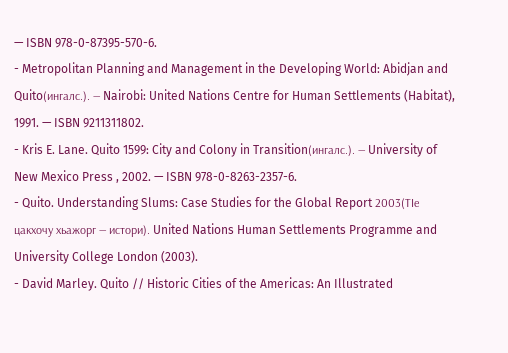— ISBN 978-0-87395-570-6.
- Metropolitan Planning and Management in the Developing World: Abidjan and Quito(ингалс.). — Nairobi: United Nations Centre for Human Settlements (Habitat), 1991. — ISBN 9211311802.
- Kris E. Lane. Quito 1599: City and Colony in Transition(ингалс.). — University of New Mexico Press , 2002. — ISBN 978-0-8263-2357-6.
- Quito. Understanding Slums: Case Studies for the Global Report 2003(ТӀе цакхочу хьажорг — истори). United Nations Human Settlements Programme and University College London (2003).
- David Marley. Quito // Historic Cities of the Americas: An Illustrated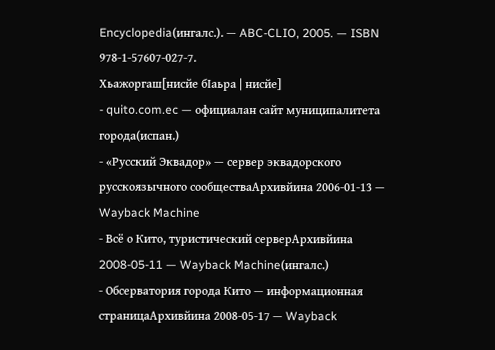Encyclopedia(ингалс.). — ABC-CLIO, 2005. — ISBN 978-1-57607-027-7.
Хьажоргаш[нисйе бӀаьра | нисйе]
- quito.com.ec — официалан сайт муниципалитета города(испан.)
- «Русский Эквадор» — сервер эквадорского русскоязычного сообществаАрхивйина 2006-01-13 — Wayback Machine
- Всё о Кито, туристический серверАрхивйина 2008-05-11 — Wayback Machine(ингалс.)
- Обсерватория города Кито — информационная страницаАрхивйина 2008-05-17 — Wayback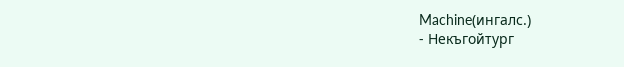Machine(ингалс.)
- Некъгойтург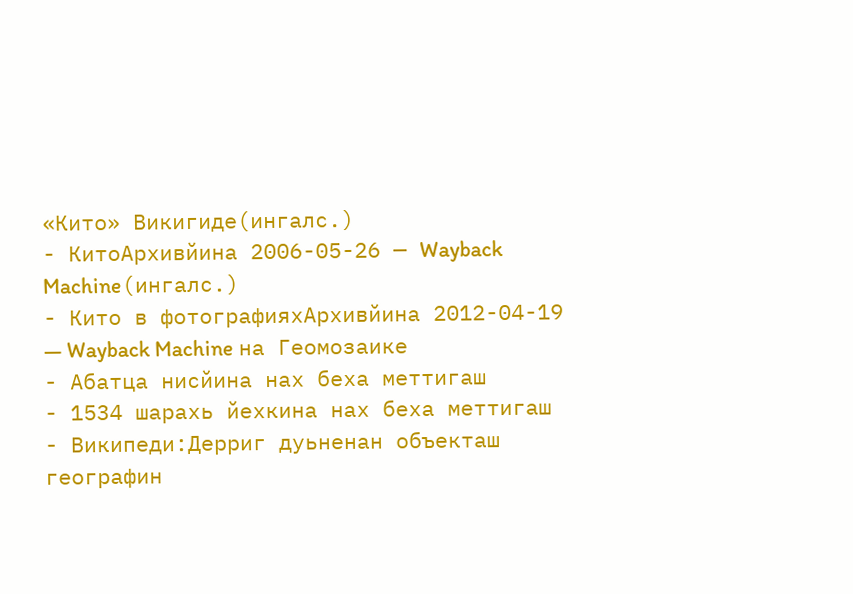«Кито» Викигиде(ингалс.)
- КитоАрхивйина 2006-05-26 — Wayback Machine(ингалс.)
- Кито в фотографияхАрхивйина 2012-04-19 — Wayback Machine на Геомозаике
- Абатца нисйина нах беха меттигаш
- 1534 шарахь йехкина нах беха меттигаш
- Википеди:Дерриг дуьненан объекташ географин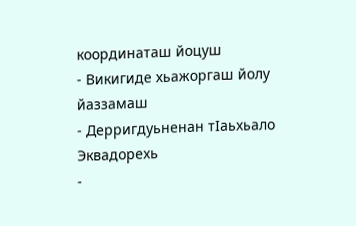координаташ йоцуш
- Викигиде хьажоргаш йолу йаззамаш
- Дерригдуьненан тӀаьхьало Эквадорехь
-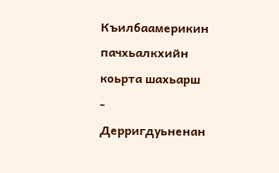Къилбаамерикин пачхьалкхийн коьрта шахьарш
- Дерригдуьненан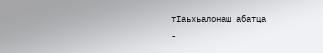тӀаьхьалонаш абатца
-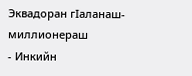Эквадоран гӀаланаш-миллионераш
- Инкийн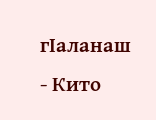гӀаланаш
- Кито